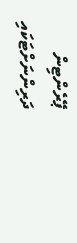ޕޭރެންޓިން
ދަރިންނަށްޓަކައި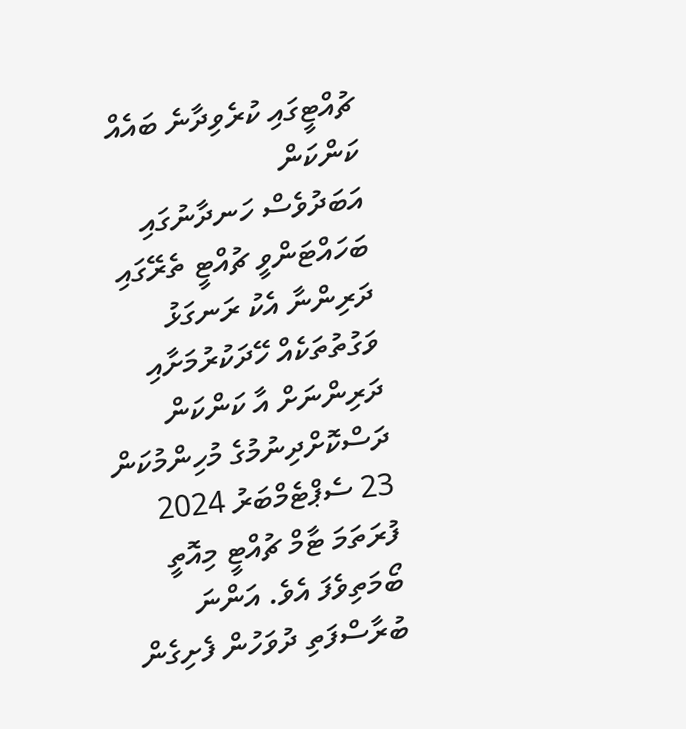ޗުއްޓީގައި ކުރެވިދާނެ ބައެއް ކަންކަން
އަބަދުވެސް ހަނދާނުގައި ބަހައްޓަންވީ ޗުއްޓީ ތެރޭގައި ދަރިންނާ އެކު ރަނގަޅު ވަގުތުތަކެއް ހޭދަކުރުމަށާއި ދަރިންނަށް އާ ކަންކަން ދަސްކޮށްދިނުމުގެ މުހިންމުކަން
23 ސެޕްޓެމްބަރު 2024
ފުރަތަމަ ޓާމް ޗުއްޓީ މިއޮތީ ބޯމަތިވެފަ އެވެ. އަންނަ ބުރާސްފަތި ދުވަހުން ފެށިގެން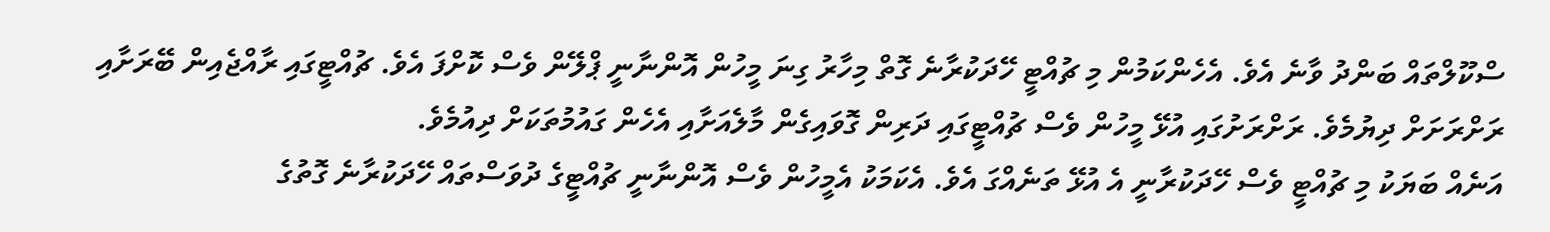ސްކޫލްތައް ބަންދު ވާނެ އެވެ. އެހެންކަމުން މި ޗުއްޓީ ހޭދަކުރާނެ ގޮތް މިހާރު ގިނަ މީހުން އޮންނާނީ ޕްލޭން ވެސް ކޮށްފަ އެވެ. ޗުއްޓީގައި ރާއްޖެއިން ބޭރަށާއި ރަށްރަށަށް ދިޔުމެވެ. ރަށްރަށުގައި އުޅޭ މީހުން ވެސް ޗުއްޓީގައި ދަރިން ގޮވައިގެން މާލެއަށާއި އެހެން ގައުމުތަކަށް ދިއުމެވެ.
އަނެއް ބަޔަކު މި ޗުއްޓީ ވެސް ހޭދަކުރާނީ އެ އުޅޭ ތަނެއްގަ އެވެ. އެކަމަކު އެމީހުން ވެސް އޮންނާނީ ޗުއްޓީގެ ދުވަސްތައް ހޭދަކުރާނެ ގޮތުގެ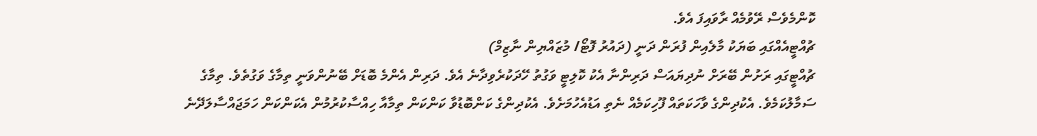ކޮންމެވެސް ރޭވުމެއް ރާވައިފަ އެވެ.
ޗުއްޓީއެއްގައި ބަޔަކު މާލެއިން ފުރަން ދަނީ (ދައުރު ފޮޓޯ/ މުޒައްޔިން ނާޒިމް)
ޗުއްޓީގައި ރަށުން ބޭރަށް ނުދިޔައަސް ދަރިންނާ އެކު ކޮލިޓީ ވަގުތު ހޭދަކުރެވިދާނެ އެވެ. ދަރިން އެންމެ ބޮޑަށް ބޭނުންވަނީ ތިމާގެ ވަގުތެވެ. ތިމާގެ ސަމާލުކަމެވެ. އެކުދިންގެ ވާހަކަތައް ފޫހިކަމެއް ނެތި އަޑުއެހުމަށެވެ. އެކުދިންގެ ކަންބޮޑުވާ ކަންކަން ތިމާއާ ހިއްސާކުރުމުން އެކަންކަން ހަމަޖައްސާލަދޭނެ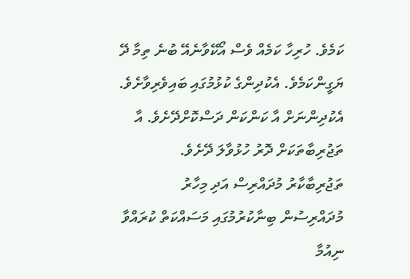ކަމެވެ. ހުރިހާ ކަމެއް ވެސް އޯކޭވާނެއޭ ބުނެ ތިމާ ދޭ ޔަގީންކަމެވެ. އެކުދިންގެ ކުޅުމުގައި ބައިވެރިވާށެވެ. އެކުދިންނަށް އާ ކަންކަން ދަސްކޮށްދޭށެވެ. އާ ތަޖުރިބާތަކަށް ދޮރު ހުޅުވާލަ ދޭށެވެ.
ތަޖުރިބާކާރު މުދައްރިސް އަދި މިހާރު މުދައްރިސުން ބިނާކުރުމުގައި މަސައްކަތް ކުރައްވާ ނިއުމާ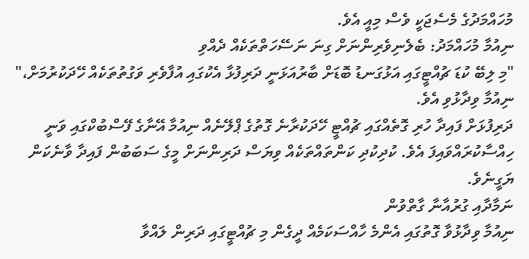މުހައްމަދުގެ މެސެޖަކީ ވެސް މިއީ އެވެ.
ނިއުމާ މުހައްމަދު: ބެލެނިވެރިންނަށް ގިނަ ނަސޭހަތްތަކެއް ދެއްވި
"މި ލިބޭ ކުޑަ ޗުއްޓީގައި އަޅުގަނޑު ބޮޑަށް ބާރުއަޅަނީ ދަރިފުޅާ އެކުގައި އުފާވެރި ވަގުތުތަކެއް ހޭދަކުރުމަށް،" ނިއުމާ ވިދާޅުވި އެވެ.
ދަރިފުޅަށް ފައިދާ ހުރި ގޮތެއްގައި ޗުއްޓީ ހޭދަކުރާނެ ގޮތުގެ ޕްލޭނެއް ނިއުމާ އޭނާގެ ފޭސްބުކްގައި ވަނީ ހިއްސާކުރައްވައިފަ އެވެ. ކުދިކުދި ކަންތައްތަކެއް ވިޔަސް ދަރިންނަށް މީގެ ސަބަބުން ފައިދާ ވާނެކަން ޔަގީނެވެ.
ނަމާދާއި ގުރުއާނާ ގާތްވުން
ނިއުމާ ވިދާޅުވާ ގޮތުގައި އެންމެ ހާއްސަކަމެއް ދީގެން މި ޗުއްޓީގައި ދަރިން ލައްވާ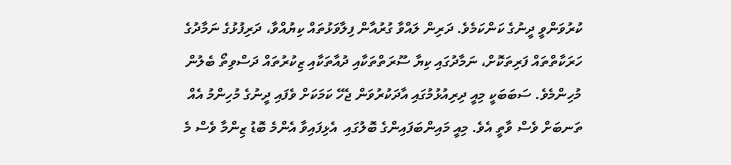ކުރުވަންވީ ދީނުގެ ކަންކަމެވެ. ދަރިން ލައްވާ ގުރުއާން ފިލާވަޅުތައް ކިޔުއްވާ، ދަރިފުޅުގެ ނަމާދުގެ ހަރަކާތްތައް ފަރިތަކޮށް، ނަމާދުގައި ކިޔާ ސޫރަތްތަކާއި ދުއާތަކާއި ޒިކުރުތައް ދަސްވިތޯ ބެލުން މުހިންމެވެ. ސަބަބަކީ މިއީ ދިރިއުޅުމުގައި އާދަކުރުވަން ޖެހޭ ކަމަކަށް ވެފައި ދީނުގެ މުހިންމު އެއް ތަނބަށް ވެސް ވާތީ އެވެ. މިއީ މައިންބަފައިންގެ ބޮލުގައި  އެޅިފައިވާ އެންމެ ބޮޑު ޒިންމާ ވެސް މެ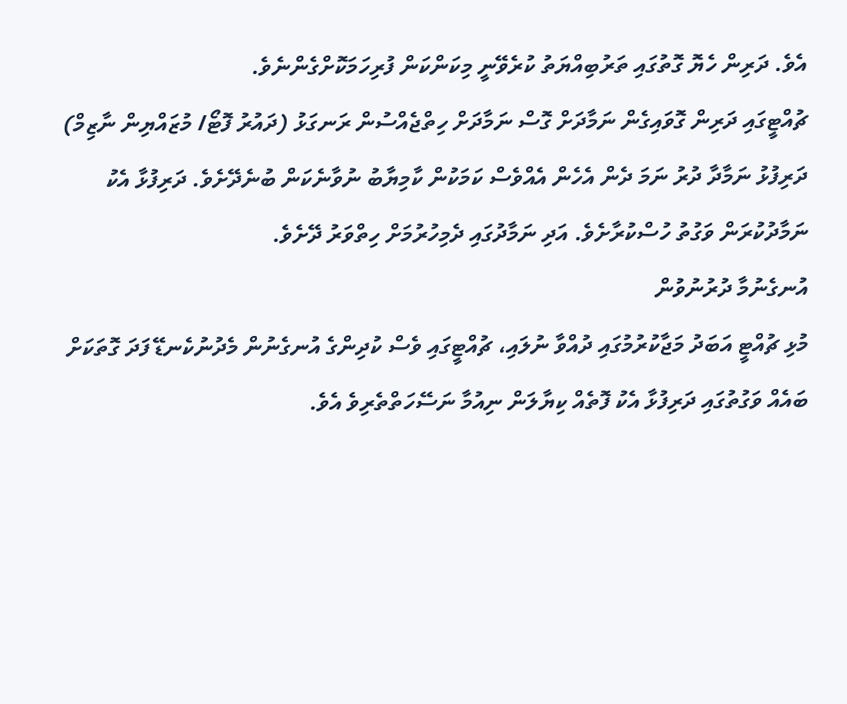އެވެ. ދަރިން ހެޔޮ ގޮތުގައި ތަރުބިއްޔަތު ކުރެވޭނީ މިކަންކަން ފުރިހަމަކޮށްގެންނެވެ.
ޗުއްޓީގައި ދަރިން ގޮވައިގެން ނަމާދަށް ގޮސް ނަމާދަށް ހިތްޖެއްސުން ރަނގަޅު (ދައުރު ފޮޓޯ/ މުޒައްޔިން ނާޒިމް)
ދަރިފުޅު ނަމާދާ ދުރު ނަމަ ދެން އެހެން އެއްވެސް ކަމަކުން ކާމިޔާބު ނުވާނެކަން ބުނެދޭށެވެ. ދަރިފުޅާ އެކު ނަމާދުކުރަން ވަގުތު ހުސްކުރާށެވެ. އަދި ނަމާދުގައި ދެމިހުރުމަށް ހިތްވަރު ދޭށެވެ.
އުނގެނުމާ ދުރުނުވުން
މުޅި ޗުއްޓީ އަބަދު މަޖާކުރުމުގައި ދުއްވާ ނުލައި، ޗުއްޓީގައި ވެސް ކުދިންގެ އުނގެނުން މެދުނުކެނޑޭ ފަދަ ގޮތަކަށް ބައެއް ވަގުތުގައި ދަރިފުޅާ އެކު ފޮތެއް ކިޔާލަން ނިއުމާ ނަސޭހަތްތެރިވެ އެވެ.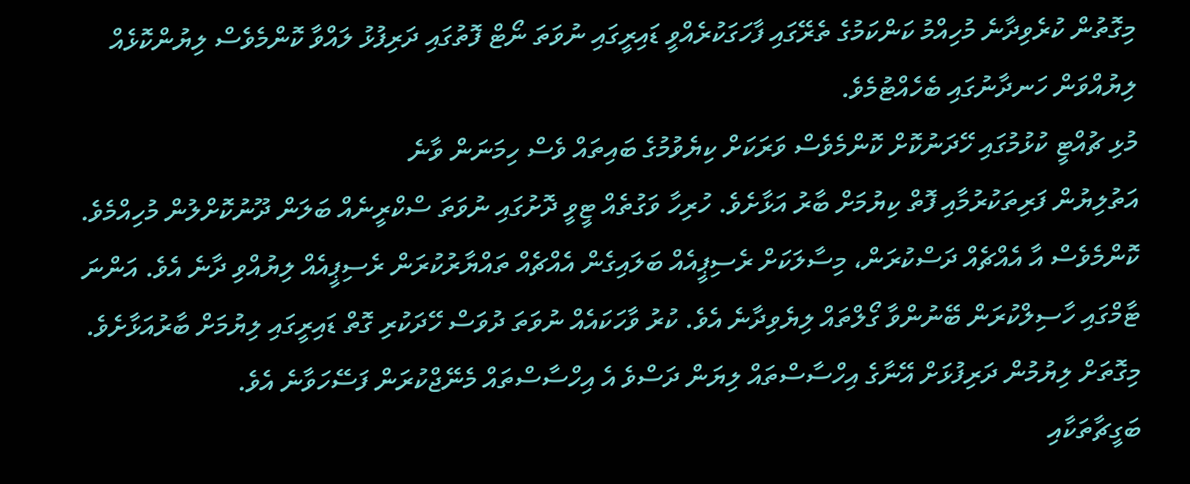މިގޮތުން ކުރެވިދާނެ މުހިއްމު ކަންކަމުގެ ތެރޭގައި ފާހަގަކުރެއްވީ ޑައިރީގައި ނުވަތަ ނޯޓް ފޮތުގައި ދަރިފުޅު ލައްވާ ކޮންމެވެސް ލިޔުންކޮޅެއް ލިޔުއްވަން ހަނދާނުގައި ބެހެއްޓުމެވެ.
މުޅި ޗުއްޓީ ކުޅުމުގައި ހޭދަނުކޮށް ކޮންމެވެސް ވަރަކަށް ކިޔެވުމުގެ ބައިތައް ވެސް ހިމަނަން ވާނެ
އަތުލިޔުން ފަރިތަކުރުމާއި ފޮތް ކިޔުމަށް ބާރު އަޅާށެވެ. ހުރިހާ ވަގުތެއް ޓީވީ ދޮށުގައި ނުވަތަ ސްކްރީނެއް ބަލަން ދޫނުކޮށްލުން މުހިއްމެވެ. ކޮންމެވެސް އާ އެއްޗެއް ދަސްކުރަން، މިސާލަކަށް ރެސިޕީއެއް ބަލައިގެން އެއްޗެއް ތައްޔާރުކުރަން ރެސިޕީއެއް ލިޔުއްވި ދާނެ އެވެ. އަންނަ ޓާމްގައި ހާސިލްކުރަން ބޭނުންވާ ގޯލްތައް ލިޔެވިދާނެ އެވެ. ކުރު ވާހަކައެއް ނުވަތަ ދުވަސް ހޭދަކުރި ގޮތް ޑައިރީގައި ލިޔުމަށް ބާރުއަޅާށެވެ. މިގޮތަށް ލިޔުމުން ދަރިފުޅަށް އޭނާގެ އިހްސާސްތައް ލިޔަން ދަސްވެ އެ އިހްސާސްތައް މެނޭޖްކުރަން ފަސޭހަވާނެ އެވެ.
ބަގީޗާތަކާއި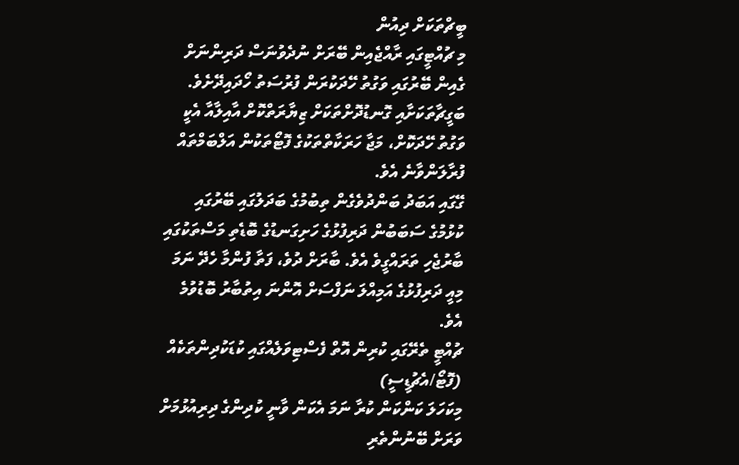ބީޗްތަކަށް ދިއުން
މި ޗުއްޓީގައި ރާއްޖެއިން ބޭރަށް ނުދެވުނަސް ދަރިންނަށް ގެއިން ބޭރުގައި ވަގުތު ހޭދަކުރަން ފުރުސަތު ހޯދައިދޭށެވެ. ބަގީޗާތަކަށާއި ގޮނޑުދޮށްތަކަށް ޒިޔާރަތްކޮށް އާއިލާއާ އެކީ ވަގުތު ހޭދަކޮށް، މަޖާ ހަރަކާތްތަކުގެ ފޮޓޯތަކުން އަލްބަމްތައް ފުރާލަންވާނެ އެވެ.
ގޭގައި އަބަދު ބަންދުވެގެން ތިބުމުގެ ބަދަލުގައި ބޭރުގައި ކުޅުމުގެ ސަބަބުން ދަރިފުޅުގެ ހަށިގަނޑުގެ ބޮޑެތި މަސްތަކުގައި ބާރުޖެހި ތަރައްގީވެ އެވެ. ބާރަށް ދުވެ، ފަތާ ފުންމާ ހެދޭ ނަމަ މިއީ ދަރިފުޅުގެ އަމިއްލަ ނަފްސަށް އޮންނަ އިތުބާރު ބޮޑުވުމެ އެވެ.
ޗުއްޓީ ތެރޭގައި ކުރިން އޮތް ފެސްޓިވަލެއްގައި ކުޑަކުދިންތަކެއް (ފޮޓޯ/އެޗުޑީސީ)
މިކަހަލަ ކަންކަން ކުރާ ނަމަ އެކަން ވާނީ ކުދިންގެ ދިރިއުޅުމަށް ވަރަށް ބޭނުންތެރި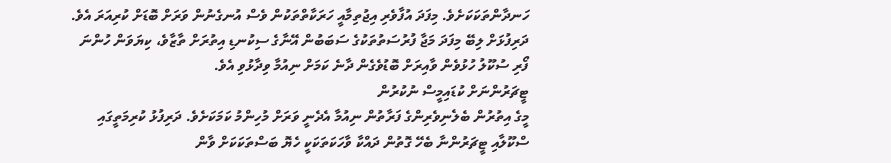ހަނދާންތަކަކަށެވެ. މިފަދަ އުފާވެރި އިޖުތިމާއީ ހަރަކާތްތަކުން ވެސް އުނގެނުން ވަރަށް ބޮޑަށް ކުރިއަރަ އެވެ. ދަރިފުޅަށް ލިބޭ މިފަދަ މަޖާ ފުރުސަތުތަކުގެ ސަބަބުން އޭނާގެ ސިކުނޑި އިތުރަށް ތާޒާވެ، ކިޔަވަން ހުންނަ ފޯރި ސުކޫލު ހުޅުވެން ވާއިރަށް ބޮޑުވެގެން ދާނެ ކަމަށް ނިއުމާ ވިދާޅުވި އެވެ.
ޓީޗަރުންނަށް ކުޑައިމީސް ނުކުރުން
މީގެ އިތުރުން ބެލެނިވެރިންގެ ފަރާތުން ނިއުމާ އެދެނީ ވަރަށް މުހިންމު ކަމަކަށެވެ. ދަރިފުޅު ކުރިމަތީގައި ސްކޫލާއި ޓީޗަރުންނާ ބެހޭ ގޮތުން ދައްކާ ވާހަކަތަކަކީ ހެޔޮ ބަސްތަކަކަށް ވާން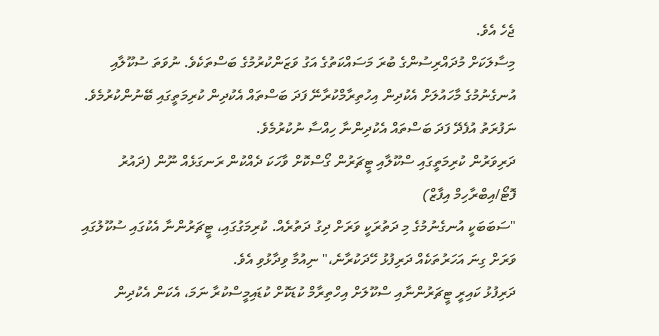ޖެހެ އެވެ.
މިސާލަކަށް މުދައްރިސުންގެ ބުރަ މަސައްކަތުގެ އަގު ވަޒަންކުރުމުގެ ބަސްތަކެވެ. ނުވަތަ ސުކޫލާއި އުނގެނުމުގެ މާހައުލަށް އެކުދިން އިހުތިރާމްކުރާނޭ ފަދަ ބަސްތައް އެކުދިން ކުރިމަތީގައި ބޭނުންކުރުމެވެ. ނަފުރަތު އުފެދޭ ފަދަ ބަސްތައް އެކުދިންނާ ހިއްސާ ނުކުރުމެވެ.
ދަރިވަރުން ކުރިމަތީގައި ސްކޫލާއި ޓީޗަރުން ގޯސްކޮށް ވާހަކަ ދެއްކުން ރަނގަޅެއް ނޫން (ދައުރު ފޮޓޯ/އިބްރާހިމް އިފާޒް)
"ސަބަބަކީ އުނގެނުމުގެ މި ދަތުރަކީ ވަރަށް ދިގު ދަތުރެއް. ކުރިމަގުގައި، ޓީޗަރުންނާ އެކުގައި ސުކޫލުގައި ވަރަށް ގިނަ އަހަރުތަކެއް ދަރިފުޅު ހޭދަކުރާނެ،" ނިއުމާ ވިދާޅުވި އެވެ.
ދަރިފުޅު ކައިރީ ޓީޗަރުންނާއި ސްކޫލަށް އިހްތިރާމް ކުޑަކޮށް ކުޑައިމީސްކުރާ ނަމަ، އެކަން އެކުދިން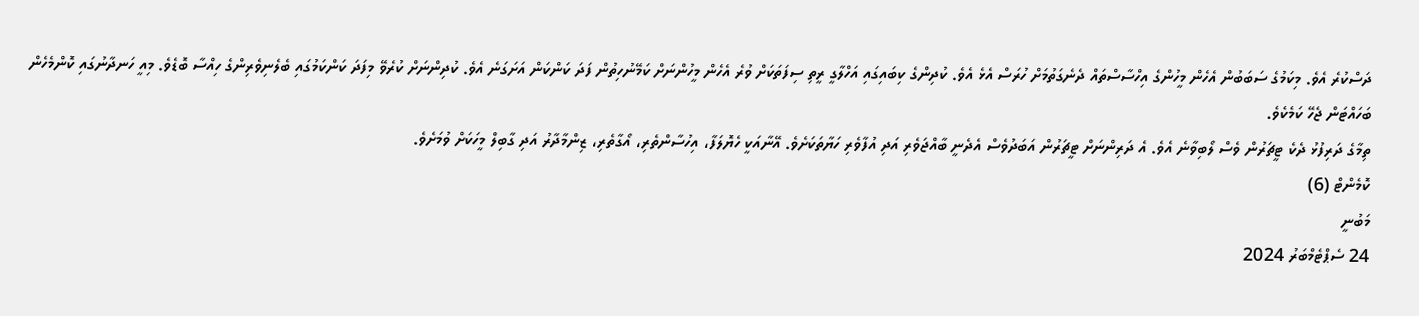ދަސްކުރެ އެވެ. މިކަމުގެ ސަބަބުން އެހެން މީހުންގެ އިހްސާސްތައް ދެނެގަތުމަށް ހުރަސް އެޅެ އެވެ. ކުދިންގެ ކިބައިގައި އަހްލާގީ ރީތި ސިފަތަކަށް ވުރެ އެހެން މީހުންނަށް ކަމޭނުހިތުން ފަދަ ކަންކަން އަށަގަނެ އެވެ. ކުދިންނަށް ކުރެވޭ މިފަދަ ކަންކަމުގައި ބެލެނިވެރިންގެ ހިއްސާ ބޮޑެވެ. މިއީ ހަނދާނުގައި ކޮންމެހެން ބަހައްޓަން ޖެހޭ ކަމެކެވެ.
ތިމާގެ ދަރިފުޅު ދެކެ ޓީޗަރުން ވެސް ލޯބިވާނެ އެވެ. އެ ދަރިންނަށް ޓީޗަރުން އަބަދުވެސް އެދެނީ ބާއްޖަވެރި އަދި އުފާވެރި ހަޔާތަކަށެވެ. އޭނާއަކީ ހެޔޮލަފާ، އިހުސާންތެރި، އޯގާތެރި، ޒިންމާދާރު އަދި ގާބިލް މީހަކަށް ވުމަށެވެ.
ކޮމެންޓް (6)
މަބުނީ
24 ސެޕްޓެމްބަރު 2024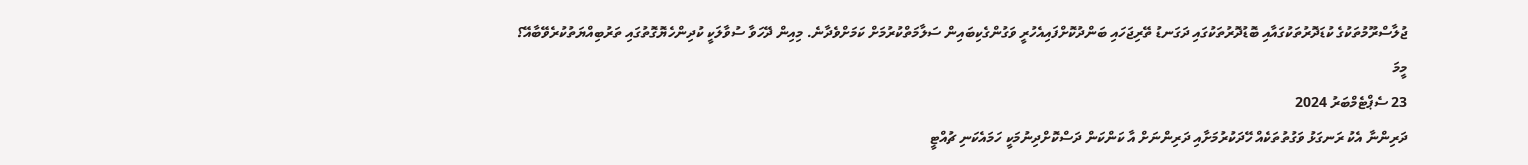ޖުލާސްރޫމުތަކުގެ ކުޑަދޮރުތަކުގައާއި ބޮޑުދޮރުތަކުގައި ދަގަނޑު ތޭރިޖަހައި ބަންދުކޮށްފައިއެހުރީ ވަގުންގެކިބައިން ސަލާމަތްކުރުމަށް ކަމަށްވެދާނެ. މިއިން ދޭހަވާ ސުވާލަކީ ކުދިންހެޔޮގޮތުގައި ތަރުބިއްޔަތުކުރެވޭބާއޭ؟
މީމަ
23 ސެޕްޓެމްބަރު 2024
ދަރިންނާ އެކު ރަނގަޅު ވަގުތުތަކެއް ހޭދަކުރުމަށާއި ދަރިންނަށް އާ ކަންކަން ދަސްކޮށްދިނުމަކީ ހަމައެކަނި ޗުއްޓީ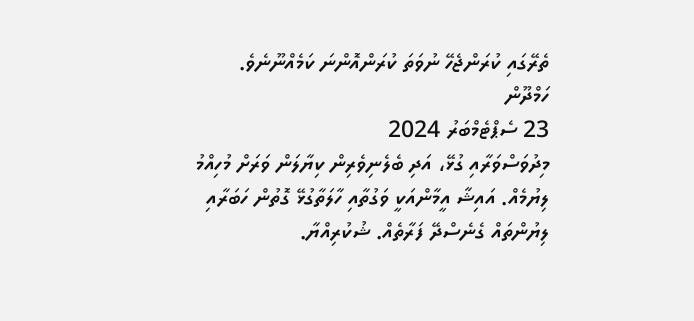ތެރޭގައި ކުރަންޖެހޭ ނުވަތަ ކުރަންއޮންނަ ކަމެއްނޫނެވެ.
ހަމްދޫން
23 ސެޕްޓެމްބަރު 2024
މިދުވަސްވަރާއި ގުޅޭ، އަދި ބެލެނިވެރިން ކިޔާލަން ވަރަށް މުހިއްމު ލިޔުމެއް. އައިޝާ އީމާންއަކީ ވަގުތާއި ހާލަތާގުޅޭ ގޮތުން ހަބަރާއި ލިޔުންތައް ގެނެސްދޭ ފަރާތެއް. ޝުކުރިއްޔާ.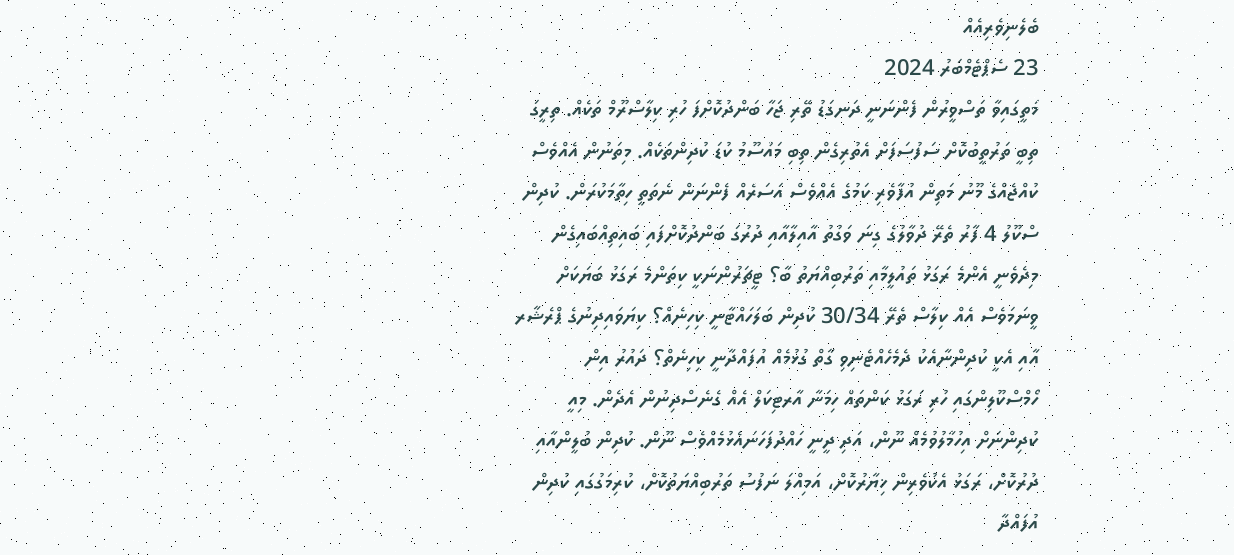ބެލެނިވެރިއެއް
23 ސެޕްޓެމްބަރު 2024
މަތީގައިވާ ތަސްވީރުން ފެންނަނީ ދަނގަޑު ތޭރި ޖަހާ ބަންދުކޮށްފަ ހުރި ކިލާސްރޫމް ތަކެއް. ތިރީގަ ތިބީ ތަރުތީބުކޮށް ސަފުސަފަށް އެތުރިގެން ތިބި މައުސޫމު ކުޑަ ކުދިންތަކެއް. މިތަނުން އެއްވެސް ކުއްޖެއްގެ މޫނު މަތިން އުފާވެރި ކަމުގެ އެއްވެސް އަސަރެއް ފެންނަން ނެތަތީ ހިތާމަކުރަން. ކުދިން ސްކޫލު 4 ފާރު ތެރޭ ދުވާލުގެ ގިނަ ވަގުތު އާއިލާއާއި ދުރުގަ ބަންދުކޮށްފައި ބައިތިއްބައިގެން މިދެވެނީ އެންމެ ރަގަޅު ތައުލީމާއި ތަރުބިއްޔަތު ބާ؟ ޓީޗަރުންނަކީ ކިތަންމެ ރަގަޅު ބަޔަކަށް ވީނަމަވެސް އެއް ކިލާސް ތެރޭ 30/34 ކުދިން ބަލަހައްޓާނީ ކިހިނެއް؟ ކިޔަވައިދިނުގެ ޕްރެޝާރ އާއި އެކީ ކުދިންނާއެކު ދެމެހެއްޓެނިވި ގާތް ގުޅުމެއް އުފައްދާނީ ކިހިނެތް؟ ދައުރު އިން ހޯމްސްކޫލިންގައި ހުރި ރަގަޅު ކަންތައް ހިމަނާ އާރޓިކަލް އެއް ގެނެސްދިނުން އެދެން. މިއީ ކުދިންނަށް އިހުމާލުވުމެއް ނޫން، އަދި ދީނީ ހައްދުފަހަނައެޅުމެއްވެސް ނޫން. ކުދިން ބުލީންއާއި ދުރުކޮށް، ރަގަޅު އެކުވެރިން ޚިޔާރުކޮށް، އަމިއްލަ ނަފުސު ތަރުބިއްޔަތުކޮށް، ކުރިމަގުގައި ކުދިން އުފައްދާ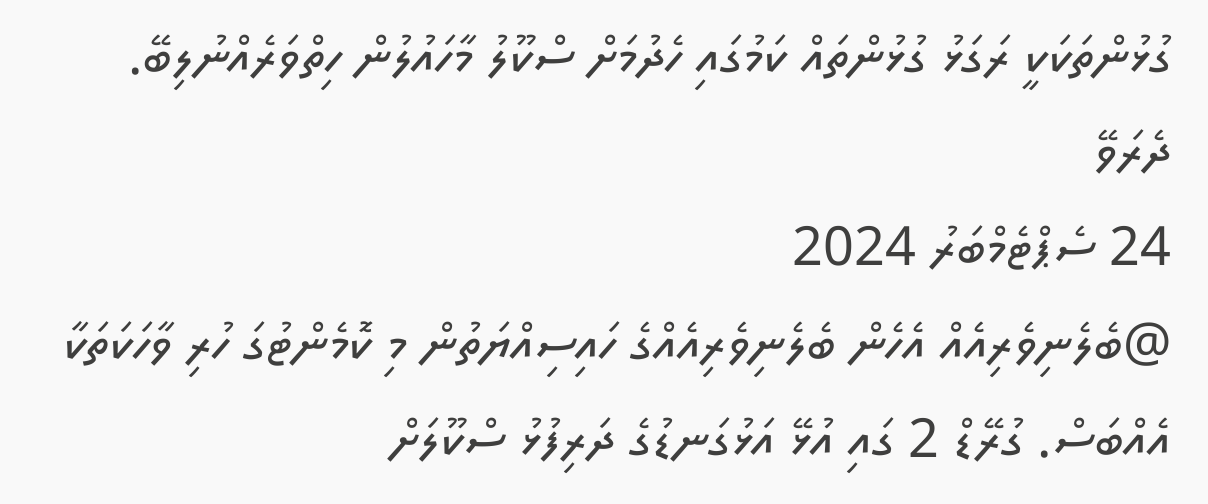ގުޅުންތަކަކީ ރަގަޅު ގުޅުންތައް ކަމުގައި ހެދުމަށް ސްކޫލު މާހައުލުން ހިތްވަރެއްނުލިބޭ.
ދެރަވޭ
24 ސެޕްޓެމްބަރު 2024
@ބެލެނިވެރިއެއް އެހެން ބެލެނިވެރިއެއްގެ ހައިސިއްޔަތުން މި ކޮމެންޓުގަ ހުރި ވާހަކަތަކާ އެއްބަސް. ގުރޭޑް 2 ގައި އުޅޭ އަޅުގަނޑުގެ ދަރިފުޅު ސްކޫލަށް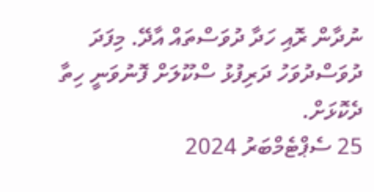ނުދާން ރޮއި ހަދާ ދުވަސްތައް އާދޭ. މިފަދަ ދުވަސްދުވަހު ދަރިފުޅު ސްކޫލަށް ފޮނުވަނީ ހިތާ ދެކޮޅަށް.
25 ސެޕްޓެމްބަރު 2024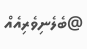@ބެލެނިވެރިއެއް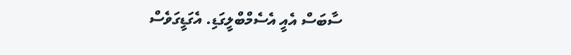ސާބަސް އެއީ އެސެމްބްލީގަޑި. އެގަޑީގަވެސް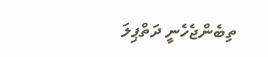ތިބެންޖެހެނީ ދަތްޕިލަ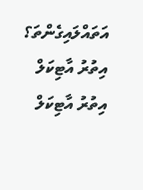އަތައްލައިގެންތަ؟
އިތުރު އާޓިކަލް
އިތުރު އާޓިކަލް